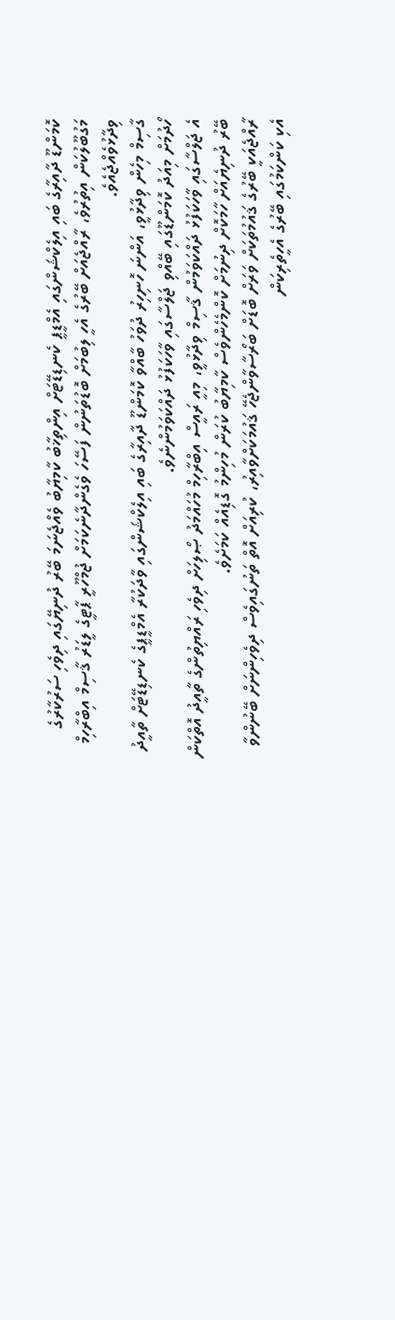ކޮމަންޑޫ ދާއިރާގެ ބައި އިލެކްޝަންގައި އެމްޑީޕީ ކެނޑިޑޭޓަށް އިންތިޚާބު ކާމިޔާބު ވެއްޖެނަމަ ބޭރު ދުނިޔޭގައި ދިވެހި ސަރުކާރުގެ މަގުބޫލުކަން އިތުރުވެ، ރާއްޖެއަށް ބޭރުގެ އެހީ ލިބުމަށް ބޮޑުތަނުން ފަސޭހަ ވެގެންދާނެކަމަށް ޖުމްހޫރީ ޕާޓީގެ ލީޑަރު ޤާސިމް އިބްރާހިމް ވިދާޅުވެއްޖެއެވެ.
ގާސިމް މިހެން ވިދާޅުވީ، އަންނަ ހޮނިހިރު ދުވަހު ބާއްވާ ކޮމަންޑޫ ދާއިރާގެ ބައި އިލެކްޝަންގައި ވާދަކުރާ އެމްޑީޕީގެ ކެނޑިޑޭޓަށް ތާއީދު ހޯދުމަށް މިއަދު ކޮމަންޑޫގައި ބޭއްވި ޖަލްސާގައި ވާހަކަފުޅު ދައްކަވަމުންނެވެ.
އެ ޖަލްސާގައި ވާހަކަފުޅު ދައްކަވަމުން ޤާސިމް ވިދާޅުވީ، މިއީ ރައީސް އިބްރާހިމް މުހައްމަދު ޞޯލިހަށް ދިވެހި ރައްޔިތުންގެ ތާއީދު އޮތްކަން ބޭރު ދުނިޔެއަށް ހާމަކޮށް ދިނުމަށް ކޮންމެހެންވެސް ކާމިޔާބު ކުރަން މުހިންމު ގޮޑިއެއް ކަމަށެވެ.
ރާއްޖެއަކީ ބޭރުގެ ޤައުމުތަކަށް ވަރަށް ބޮޑަށް ބަރޯސާވާންޖެހޭ ޤައުމަކަށްވާއިރު، ކުރިއަށް އޮތް ތަނުގައިވެސް ދިވެހިންނަށް ބޭނުންވާ އެކި ކަންކަމުގައި ބޭރުގެ އެހީތެރިކަން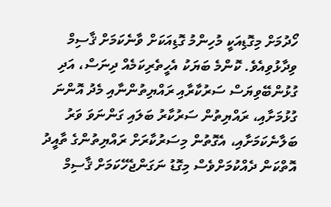ހޯދުމަށް މިގޮޑިއަކީ މުހިންމު ގޮޑިއަކަށް ވާނެކަމަށް ޤާސިމް ވިދާޅުވިއެވެ. ކޮންމެ ބަޔަކު އެހީތެރިކަމެއް ދިނަސް، އަދި ގުޅުންބޭވިޔަސް ސަރުކާރާއި ރައްޔިތުންނާއި މެދު އޮންނަ ގުޅުމަށާއި، ރައްޔިތުން ސަރުކާރު ބަލައި ގަންނަވަ ވަރު ބަލާނެކަމަށާއި، އެގޮތުން މިސަރުކާރަށް ރައްޔިތުންގެ ތާއީދު އޮތްކަން ދެއްކުމަށްވެސް މިގޮޑު ނަގަންޖެހޭކަމަށް ޤާސިމް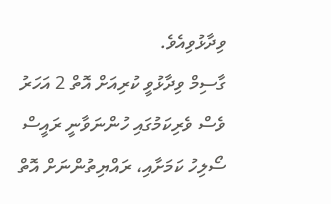ވިދާޅުވިއެވެ.
ގާސިމް ވިދާޅުވީ ކުރިއަށް އޮތް 2 އަހަރު ވެސް ވެރިކަމުގައި ހުންނަވާނީ ރައީސް ސޯލިހު ކަމަށާއި، ރައްޔިތުންނަށް އޮތް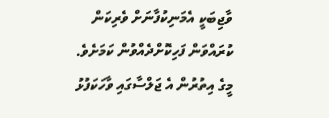ވާޖިބަކީ އެމަނިކުފާނަށް ވެރިކަން ކުރައްވަން ފަހިކޮށްދެއްވުން ކަމަށެވެ.
މީގެ އިތުރުން އެ ޖަލްސާގައި ވާހަކަފުޅު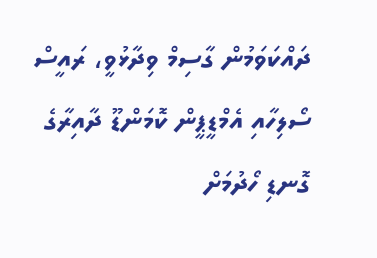ދައްކަވަމުން ގާސިމް ވިދާޅުވީ، ރައީސް ސޯލިހާއި އެމްޑީޕީން ކޮމަންޑޫ ދާއިރާގެ ގޮނޑި ހޯދުމަށް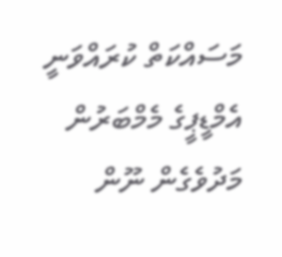މަސައްކަތް ކުރައްވަނީ އެމްޑީޕީގެ މެމްބަރުން މަދުވެގެން ނޫން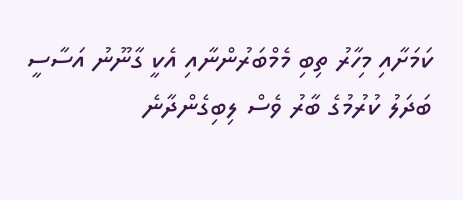ކަމަށާއި މިހާރު ތިބި މެމްބަރުންނާއި އެކީ ގާނޫނު އަސާސީ ބަދަލު ކުރުމުގެ ބާރު ވެސް ލިބިގެންދާނެ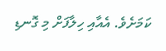ކަމަށެވެ. އެއާއި ހިލާފަށް މި ގޮނޑި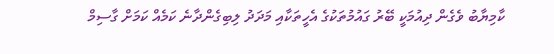ކާމިޔާބު ވެގެން ދިއުމަކީ ބޭރު ގައުމުތަކުގެ އެހީތަކާއި މަދަދު ލިބިގެންދާނެ ކަމެއް ކަމަށް ގާސިމް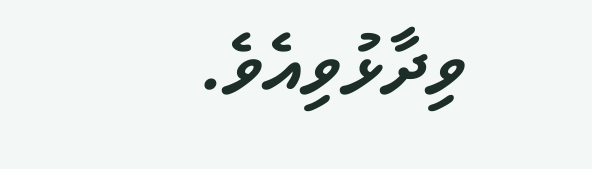ވިދާޅުވިއެވެ.